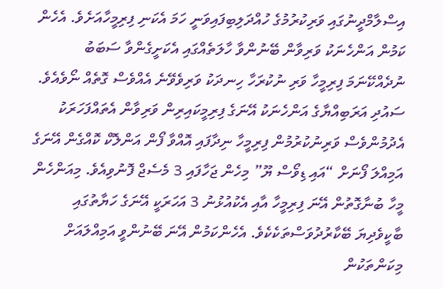އިސްލާމްދީނުގައި ވަރިކުރުމުގެ ހުއްދަލިބިފައިވަނީ ހަމަ އެކަނި ފިރިމީހާއަށެވެ. އެހެން ކަމުން އަންހެނަކު ވަރިވާން ބޭނުންވާ ހާލަތެއްގައި އެކަށީގެންވާ ސަބަބު ނުދެއްކޭނަމަ ފިރިމީހާ ވަރި ނުކުރަހާ ހިނދަކު ވަރިވެވޭނެ އެއްވެސް ގޮތެއް ނޯވެއެވެ.
ސައުދި އަރަބިއްޔާގެ އަންހެނަކު އޭނަގެ ފިރިމީކައިރިން ވަރިވާން އެތައްފަހަރަކު އެދުމުންވެސް ވަރިނުކުރުމުން ފިރިމީހާ ނިދާފައި އޮއްވާ ފޯން އަންލޮކް ކޮއްގެން އޭނަގެ އަމިއްލަ ފޯނަށް “އައި ޑިވޯސް ޔޫ” މިހެން ޖަހާފައި 3 މެސެޖް ފޮނުވިއެވެ. މިއަންހެން މީހާ ބުނާގޮތުން އޭނަ ފިރިމީހާ އާއި އެކުއުޅުނު 3 އަހަރަކީ އޭނަގެ ހަޔާތުގައި ބާކީވެދިޔަ ބޭކާރުދުވަސްތަކެކެވެ. އެހެންކަމުން އޭނަ ބޭނުންވީ އަމިއްލައަށް މިކަންތަކުން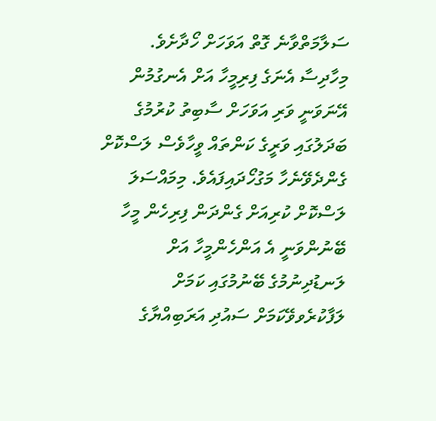ސަލާމަތްވާނެ ގޮތް އަވަހަށް ހޯދާށެވެ.
މިހާދިސާ އެނަގެ ފިރިމީހާ އަށް އެނގުމުން އޭނަވަނީ ވަރި އަވަހަށް ސާބިތު ކުރުމުގެ ބަދަލުގައި ވަރީގެ ކަންތައް ވީހާވެސް ލަސްކޮށް ގެންދެވޭނެހާ މަގުހޯދައިފައެވެ. މިމައްސަލަ ލަސްކޮށް ކުރިއަށް ގެންދަން ފިރިހެން މީހާ ބޭނުންވަނީ އެ އަންހެންމީހާ އަށް ލަނޑުދިނުމުގެ ބޭނުމުގައި ކަމަށް ލަފާކުރެވވޭކަމަށް ސައުދި އަރަބިއްޔާގެ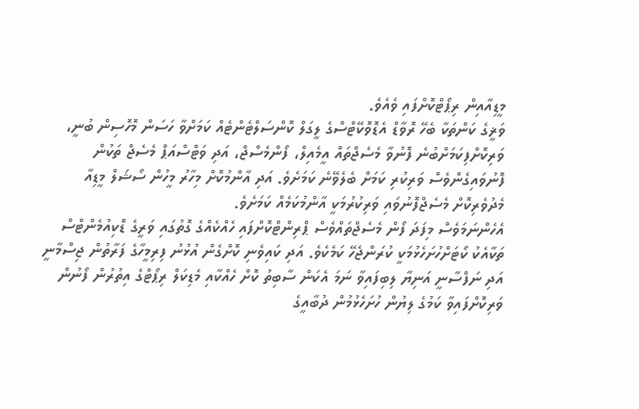މީޑިއާއިން ރިޕޯޓްކޮށްފައި ވެއެވެ.
ވަޜީގެ ކަންތަކާ ބެހޭ ރޮވާޑް އެޑޮވޮކޭޓްސްގެ ލީގަލް ކޮންސަލްޓެންޓެއް ކަމަށްވާ ހަސަން މޮހޮސިން ބުނީ، ވަރިކޮށްފިކަމަށްބުނެ ފޮނުވާ މެސެޖްތައް އީމެއިލް، ފޯންމެސްޖް، އަދި ވަޓްސްއަޕް މެސެޖް ތަކުން ފޮނުވައިގެންވެސް ވަރިކުރި ކަމަށް ބެލެވޭނެ ކަމަށެވެ. އަދި އާންމުކޮށް މިހާރު މީހުން ސޯޝަލް މީޑިއާ މެދުވެރިކޮށް މެސެޖްފޮނުވައި ވަރިކުރުމަކީ އާންމުކަމެއް ކަމަށެވެ.
އެހެންނަމަވެސް މިފަދަ ފޯން މެސެޖްތައްވެސް ޕްރިންޓްކޮށްފައި ހެއްކެއްގެ ގޮތުގައި ވަރީގެ ޑޮކިއުމެންޓްސް ތަކާއެކު ކޯޓަށްހުށަހެޅުމަކީ ކުރަންޖެހޭ ކަމެކެވެ. އަދި ކައިވެނި ކޮށްގެން އުޅުނު ފިރިމީހާގެ ފަރާތުން ޖިސްމާނީ އަދި ނަފްސާނީ އަނިޔާ ލިބިފައިވާ ނަމަ އެކަން ސާބިތު ކޮށް ހެއްކާއި މެޑިކަލް ރިޕޯޓްގެ އިތުރުން ފޯނުން ވަރިކޮށްފައިވާ ކަމުގެ ލިޔުން ހުށަހެޅުމުން ދުބާއީގެ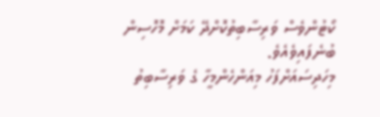ކޯޓުންވެސް ވަރިސާބިތުކޮށްދޭ ކަމަށް މޮހޮސިން ބުނެފައިވެއެވެ.
މިހަދިސައަށްފަހު މިއަންހެންމީހާ ގެ ވަރިސާބިތު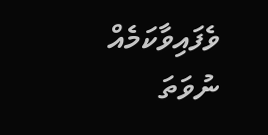ވެފައިވާކަމެއް ނުވަތަ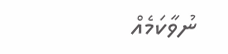ނުވާކަމެއް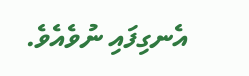އެނގިފައި ނުވެއެވެ.